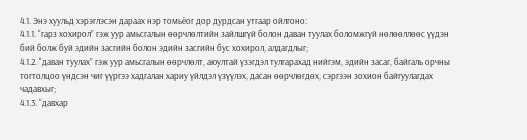4.1. Энэ хуульд хэрэглэсэн дараах нэр томьёог дор дурдсан утгаар ойлгоно:
4.1.1. “гарз хохирол” гэж уур амьсгалын өөрчлөлтийн зайлшгүй болон даван туулах боломжгүй нөлөөллөөс үүдэн бий болж буй эдийн засгийн болон эдийн засгийн бус хохирол, алдагдлыг;
4.1.2. "даван туулах” гэж уур амьсгалын өөрчлөлт, аюултай үзэгдэл тулгарахад нийгэм, эдийн засаг, байгаль орчны тогтолцоо үндсэн чиг үүргээ хадгалан хариу үйлдэл үзүүлэх, дасан өөрчлөгдөх, сэргээн зохион байгуулагдах чадавхыг;
4.1.3. “давхар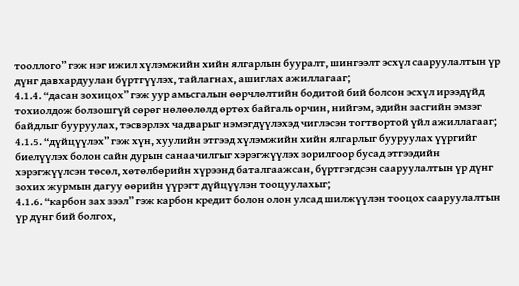тооллого” гэж нэг ижил хүлэмжийн хийн ялгарлын бууралт, шингээлт эсхүл сааруулалтын үр дүнг давхардуулан бүртгүүлэх, тайлагнах, ашиглах ажиллагааг;
4.1.4. “дасан зохицох” гэж уур амьсгалын өөрчлөлтийн бодитой бий болсон эсхүл ирээдүйд тохиолдож болзошгүй сөрөг нөлөөлөлд өртөх байгаль орчин, нийгэм, эдийн засгийн эмзэг байдлыг бууруулах, тэсвэрлэх чадварыг нэмэгдүүлэхэд чиглэсэн тогтвортой үйл ажиллагааг;
4.1.5. “дүйцүүлэх” гэж хүн, хуулийн этгээд хүлэмжийн хийн ялгарлыг бууруулах үүргийг биелүүлэх болон сайн дурын санаачилгыг хэрэгжүүлэх зорилгоор бусад этгээдийн хэрэгжүүлсэн төсөл, хөтөлбөрийн хүрээнд баталгаажсан, бүртгэгдсэн сааруулалтын үр дүнг зохих журмын дагуу өөрийн үүрэгт дүйцүүлэн тооцуулахыг;
4.1.6. “карбон зах зээл” гэж карбон кредит болон олон улсад шилжүүлэн тооцох сааруулалтын үр дүнг бий болгох,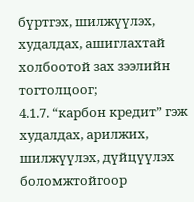бүртгэх, шилжүүлэх, худалдах, ашиглахтай холбоотой зах зээлийн тогтолцоог;
4.1.7. “карбон кредит” гэж худалдах, арилжих, шилжүүлэх, дүйцүүлэх боломжтойгоор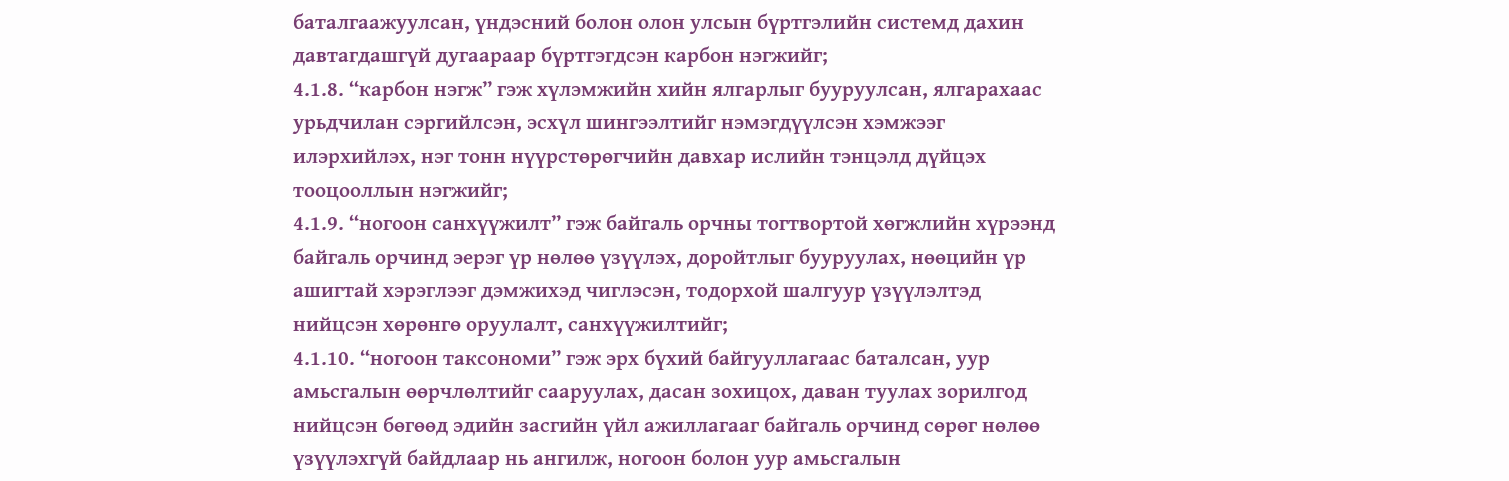баталгаажуулсан, үндэсний болон олон улсын бүртгэлийн системд дахин давтагдашгүй дугаараар бүртгэгдсэн карбон нэгжийг;
4.1.8. “карбон нэгж” гэж хүлэмжийн хийн ялгарлыг бууруулсан, ялгарахаас урьдчилан сэргийлсэн, эсхүл шингээлтийг нэмэгдүүлсэн хэмжээг илэрхийлэх, нэг тонн нүүрстөрөгчийн давхар ислийн тэнцэлд дүйцэх тооцооллын нэгжийг;
4.1.9. “ногоон санхүүжилт” гэж байгаль орчны тогтвортой хөгжлийн хүрээнд байгаль орчинд эерэг үр нөлөө үзүүлэх, доройтлыг бууруулах, нөөцийн үр ашигтай хэрэглээг дэмжихэд чиглэсэн, тодорхой шалгуур үзүүлэлтэд нийцсэн хөрөнгө оруулалт, санхүүжилтийг;
4.1.10. “ногоон таксономи” гэж эрх бүхий байгууллагаас баталсан, уур амьсгалын өөрчлөлтийг сааруулах, дасан зохицох, даван туулах зорилгод нийцсэн бөгөөд эдийн засгийн үйл ажиллагааг байгаль орчинд сөрөг нөлөө үзүүлэхгүй байдлаар нь ангилж, ногоон болон уур амьсгалын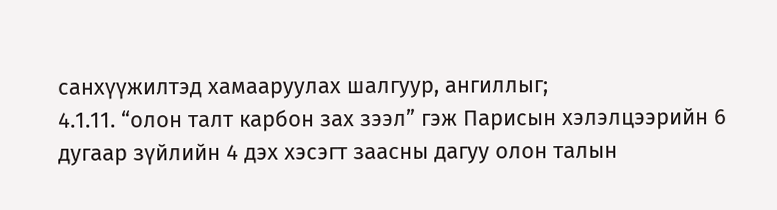санхүүжилтэд хамааруулах шалгуур, ангиллыг;
4.1.11. “олон талт карбон зах зээл” гэж Парисын хэлэлцээрийн 6 дугаар зүйлийн 4 дэх хэсэгт заасны дагуу олон талын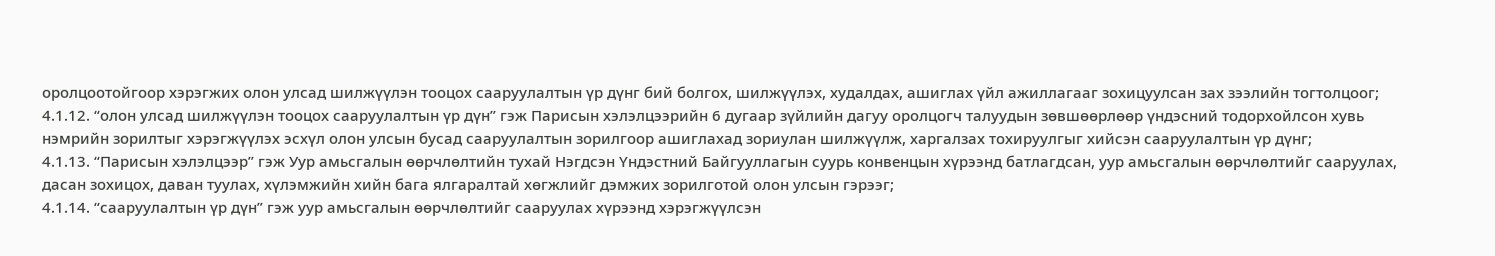оролцоотойгоор хэрэгжих олон улсад шилжүүлэн тооцох сааруулалтын үр дүнг бий болгох, шилжүүлэх, худалдах, ашиглах үйл ажиллагааг зохицуулсан зах зээлийн тогтолцоог;
4.1.12. “олон улсад шилжүүлэн тооцох сааруулалтын үр дүн” гэж Парисын хэлэлцээрийн 6 дугаар зүйлийн дагуу оролцогч талуудын зөвшөөрлөөр үндэсний тодорхойлсон хувь нэмрийн зорилтыг хэрэгжүүлэх эсхүл олон улсын бусад сааруулалтын зорилгоор ашиглахад зориулан шилжүүлж, харгалзах тохируулгыг хийсэн сааруулалтын үр дүнг;
4.1.13. “Парисын хэлэлцээр” гэж Уур амьсгалын өөрчлөлтийн тухай Нэгдсэн Үндэстний Байгууллагын суурь конвенцын хүрээнд батлагдсан, уур амьсгалын өөрчлөлтийг сааруулах, дасан зохицох, даван туулах, хүлэмжийн хийн бага ялгаралтай хөгжлийг дэмжих зорилготой олон улсын гэрээг;
4.1.14. “сааруулалтын үр дүн” гэж уур амьсгалын өөрчлөлтийг сааруулах хүрээнд хэрэгжүүлсэн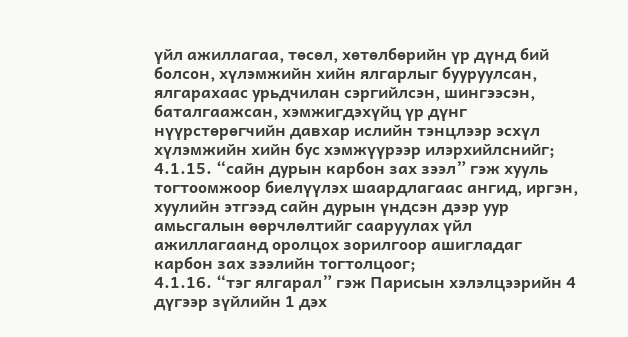үйл ажиллагаа, төсөл, хөтөлбөрийн үр дүнд бий болсон, хүлэмжийн хийн ялгарлыг бууруулсан, ялгарахаас урьдчилан сэргийлсэн, шингээсэн, баталгаажсан, хэмжигдэхүйц үр дүнг нүүрстөрөгчийн давхар ислийн тэнцлээр эсхүл хүлэмжийн хийн бус хэмжүүрээр илэрхийлснийг;
4.1.15. “сайн дурын карбон зах зээл” гэж хууль тогтоомжоор биелүүлэх шаардлагаас ангид, иргэн, хуулийн этгээд сайн дурын үндсэн дээр уур амьсгалын өөрчлөлтийг сааруулах үйл ажиллагаанд оролцох зорилгоор ашигладаг карбон зах зээлийн тогтолцоог;
4.1.16. “тэг ялгарал” гэж Парисын хэлэлцээрийн 4 дүгээр зүйлийн 1 дэх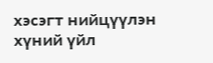хэсэгт нийцүүлэн хүний үйл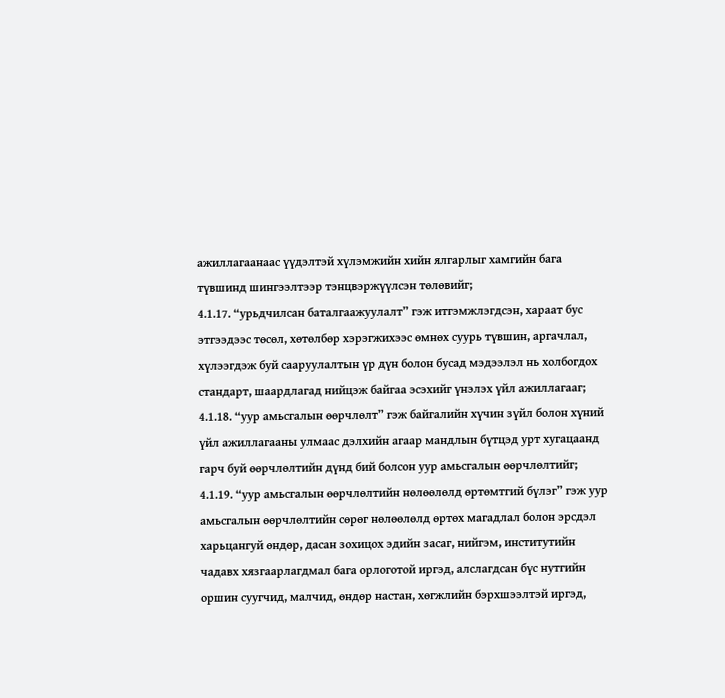ажиллагаанаас үүдэлтэй хүлэмжийн хийн ялгарлыг хамгийн бага түвшинд шингээлтээр тэнцвэржүүлсэн төлөвийг;
4.1.17. “урьдчилсан баталгаажуулалт” гэж итгэмжлэгдсэн, хараат бус этгээдээс төсөл, хөтөлбөр хэрэгжихээс өмнөх суурь түвшин, аргачлал, хүлээгдэж буй сааруулалтын үр дүн болон бусад мэдээлэл нь холбогдох стандарт, шаардлагад нийцэж байгаа эсэхийг үнэлэх үйл ажиллагааг;
4.1.18. “уур амьсгалын өөрчлөлт” гэж байгалийн хүчин зүйл болон хүний үйл ажиллагааны улмаас дэлхийн агаар мандлын бүтцэд урт хугацаанд гарч буй өөрчлөлтийн дүнд бий болсон уур амьсгалын өөрчлөлтийг;
4.1.19. “уур амьсгалын өөрчлөлтийн нөлөөлөлд өртөмтгий бүлэг” гэж уур амьсгалын өөрчлөлтийн сөрөг нөлөөлөлд өртөх магадлал болон эрсдэл харьцангуй өндөр, дасан зохицох эдийн засаг, нийгэм, институтийн чадавх хязгаарлагдмал бага орлоготой иргэд, алслагдсан бүс нутгийн оршин суугчид, малчид, өндөр настан, хөгжлийн бэрхшээлтэй иргэд,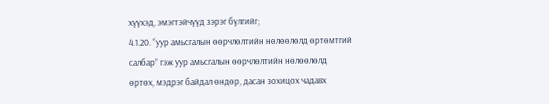хүүхэд, эмэгтэйчүүд зэрэг бүлгийг;
4.1.20. “уур амьсгалын өөрчлөлтийн нөлөөлөлд өртөмтгий салбар” гэж уур амьсгалын өөрчлөлтийн нөлөөлөлд өртөх, мэдрэг байдал өндөр, дасан зохицох чадавх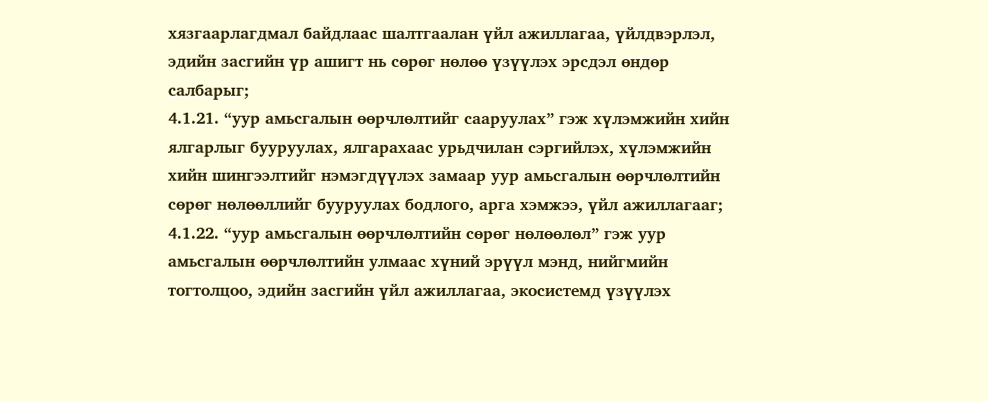хязгаарлагдмал байдлаас шалтгаалан үйл ажиллагаа, үйлдвэрлэл, эдийн засгийн үр ашигт нь сөрөг нөлөө үзүүлэх эрсдэл өндөр салбарыг;
4.1.21. “уур амьсгалын өөрчлөлтийг сааруулах” гэж хүлэмжийн хийн ялгарлыг бууруулах, ялгарахаас урьдчилан сэргийлэх, хүлэмжийн хийн шингээлтийг нэмэгдүүлэх замаар уур амьсгалын өөрчлөлтийн сөрөг нөлөөллийг бууруулах бодлого, арга хэмжээ, үйл ажиллагааг;
4.1.22. “уур амьсгалын өөрчлөлтийн сөрөг нөлөөлөл” гэж уур амьсгалын өөрчлөлтийн улмаас хүний эрүүл мэнд, нийгмийн тогтолцоо, эдийн засгийн үйл ажиллагаа, экосистемд үзүүлэх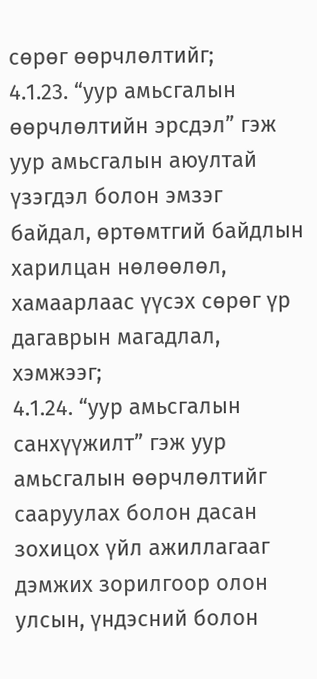сөрөг өөрчлөлтийг;
4.1.23. “уур амьсгалын өөрчлөлтийн эрсдэл” гэж уур амьсгалын аюултай үзэгдэл болон эмзэг байдал, өртөмтгий байдлын харилцан нөлөөлөл, хамаарлаас үүсэх сөрөг үр дагаврын магадлал, хэмжээг;
4.1.24. “уур амьсгалын санхүүжилт” гэж уур амьсгалын өөрчлөлтийг сааруулах болон дасан зохицох үйл ажиллагааг дэмжих зорилгоор олон улсын, үндэсний болон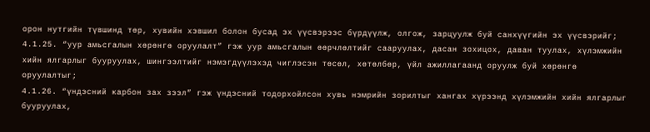орон нутгийн түвшинд төр, хувийн хэвшил болон бусад эх үүсвэрээс бүрдүүлж, олгож, зарцуулж буй санхүүгийн эх үүсвэрийг;
4.1.25. “уур амьсгалын хөрөнгө оруулалт” гэж уур амьсгалын өөрчлөлтийг сааруулах, дасан зохицох, даван туулах, хүлэмжийн хийн ялгарлыг бууруулах, шингээлтийг нэмэгдүүлэхэд чиглэсэн төсөл, хөтөлбөр, үйл ажиллагаанд оруулж буй хөрөнгө оруулалтыг;
4.1.26. “үндэсний карбон зах зээл” гэж үндэсний тодорхойлсон хувь нэмрийн зорилтыг хангах хүрээнд хүлэмжийн хийн ялгарлыг бууруулах,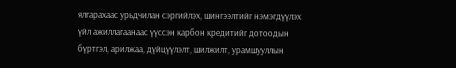ялгарахаас урьдчилан сэргийлэх, шингээлтийг нэмэгдүүлэх үйл ажиллагаанаас үүссэн карбон кредитийг дотоодын бүртгэл, арилжаа, дүйцүүлэлт, шилжилт, урамшууллын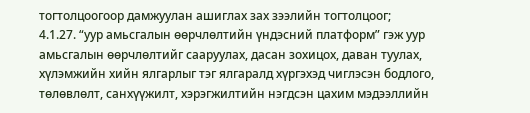тогтолцоогоор дамжуулан ашиглах зах зээлийн тогтолцоог;
4.1.27. “уур амьсгалын өөрчлөлтийн үндэсний платформ” гэж уур амьсгалын өөрчлөлтийг сааруулах, дасан зохицох, даван туулах, хүлэмжийн хийн ялгарлыг тэг ялгаралд хүргэхэд чиглэсэн бодлого, төлөвлөлт, санхүүжилт, хэрэгжилтийн нэгдсэн цахим мэдээллийн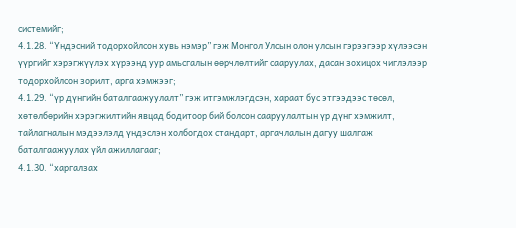системийг;
4.1.28. “Үндэсний тодорхойлсон хувь нэмэр” гэж Монгол Улсын олон улсын гэрээгээр хүлээсэн үүргийг хэрэгжүүлэх хүрээнд уур амьсгалын өөрчлөлтийг сааруулах, дасан зохицох чиглэлээр тодорхойлсон зорилт, арга хэмжээг;
4.1.29. “үр дүнгийн баталгаажуулалт” гэж итгэмжлэгдсэн, хараат бус этгээдээс төсөл, хөтөлбөрийн хэрэгжилтийн явцад бодитоор бий болсон сааруулалтын үр дүнг хэмжилт, тайлагналын мэдээлэлд үндэслэн холбогдох стандарт, аргачлалын дагуу шалгаж баталгаажуулах үйл ажиллагааг;
4.1.30. “харгалзах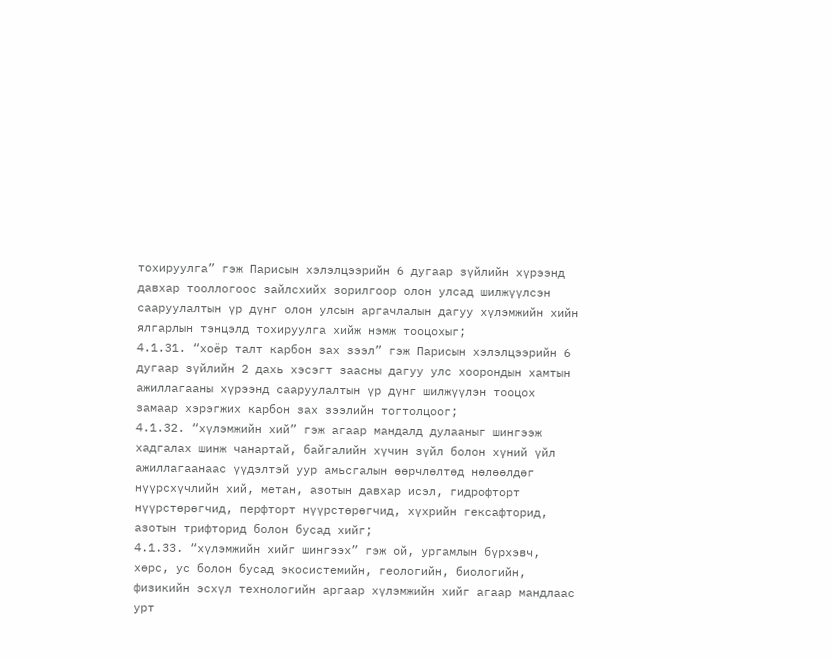тохируулга” гэж Парисын хэлэлцээрийн 6 дугаар зүйлийн хүрээнд давхар тооллогоос зайлсхийх зорилгоор олон улсад шилжүүлсэн сааруулалтын үр дүнг олон улсын аргачлалын дагуу хүлэмжийн хийн ялгарлын тэнцэлд тохируулга хийж нэмж тооцохыг;
4.1.31. “хоёр талт карбон зах зээл” гэж Парисын хэлэлцээрийн 6 дугаар зүйлийн 2 дахь хэсэгт заасны дагуу улс хоорондын хамтын ажиллагааны хүрээнд сааруулалтын үр дүнг шилжүүлэн тооцох замаар хэрэгжих карбон зах зээлийн тогтолцоог;
4.1.32. “хүлэмжийн хий” гэж агаар мандалд дулааныг шингээж хадгалах шинж чанартай, байгалийн хүчин зүйл болон хүний үйл ажиллагаанаас үүдэлтэй уур амьсгалын өөрчлөлтөд нөлөөлдөг нүүрсхүчлийн хий, метан, азотын давхар исэл, гидрофторт нүүрстөрөгчид, перфторт нүүрстөрөгчид, хүхрийн гексафторид, азотын трифторид болон бусад хийг;
4.1.33. “хүлэмжийн хийг шингээх” гэж ой, ургамлын бүрхэвч, хөрс, ус болон бусад экосистемийн, геологийн, биологийн, физикийн эсхүл технологийн аргаар хүлэмжийн хийг агаар мандлаас урт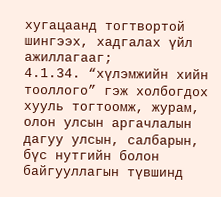хугацаанд тогтвортой шингээх, хадгалах үйл ажиллагааг;
4.1.34. “хүлэмжийн хийн тооллого” гэж холбогдох хууль тогтоомж, журам, олон улсын аргачлалын дагуу улсын, салбарын, бүс нутгийн болон байгууллагын түвшинд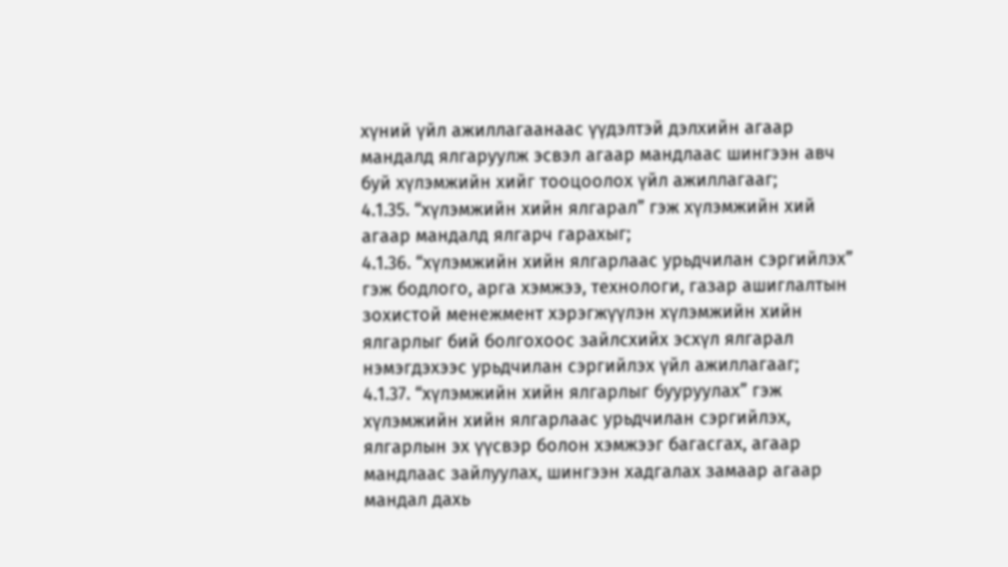хүний үйл ажиллагаанаас үүдэлтэй дэлхийн агаар мандалд ялгаруулж эсвэл агаар мандлаас шингээн авч буй хүлэмжийн хийг тооцоолох үйл ажиллагааг;
4.1.35. “хүлэмжийн хийн ялгарал” гэж хүлэмжийн хий агаар мандалд ялгарч гарахыг;
4.1.36. “хүлэмжийн хийн ялгарлаас урьдчилан сэргийлэх” гэж бодлого, арга хэмжээ, технологи, газар ашиглалтын зохистой менежмент хэрэгжүүлэн хүлэмжийн хийн ялгарлыг бий болгохоос зайлсхийх эсхүл ялгарал нэмэгдэхээс урьдчилан сэргийлэх үйл ажиллагааг;
4.1.37. “хүлэмжийн хийн ялгарлыг бууруулах” гэж хүлэмжийн хийн ялгарлаас урьдчилан сэргийлэх, ялгарлын эх үүсвэр болон хэмжээг багасгах, агаар мандлаас зайлуулах, шингээн хадгалах замаар агаар мандал дахь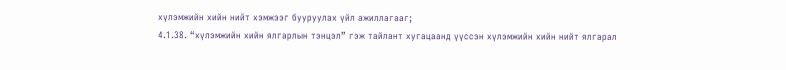хүлэмжийн хийн нийт хэмжээг бууруулах үйл ажиллагааг;
4.1.38. “хүлэмжийн хийн ялгарлын тэнцэл” гэж тайлант хугацаанд үүссэн хүлэмжийн хийн нийт ялгарал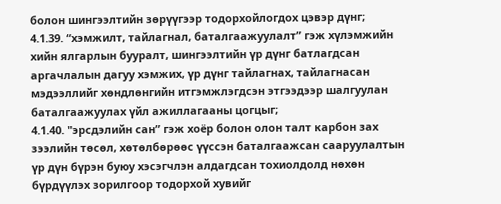болон шингээлтийн зөрүүгээр тодорхойлогдох цэвэр дүнг;
4.1.39. “хэмжилт, тайлагнал, баталгаажуулалт” гэж хүлэмжийн хийн ялгарлын бууралт, шингээлтийн үр дүнг батлагдсан аргачлалын дагуу хэмжих, үр дүнг тайлагнах, тайлагнасан мэдээллийг хөндлөнгийн итгэмжлэгдсэн этгээдээр шалгуулан баталгаажуулах үйл ажиллагааны цогцыг;
4.1.40. "эрсдэлийн сан” гэж хоёр болон олон талт карбон зах зээлийн төсөл, хөтөлбөрөөс үүссэн баталгаажсан сааруулалтын үр дүн бүрэн буюу хэсэгчлэн алдагдсан тохиолдолд нөхөн бүрдүүлэх зорилгоор тодорхой хувийг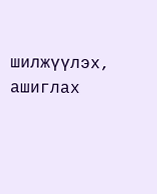шилжүүлэх, ашиглах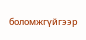боломжгүйгээр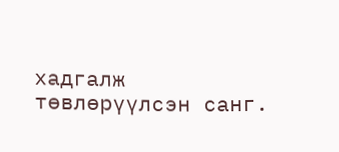хадгалж төвлөрүүлсэн санг.